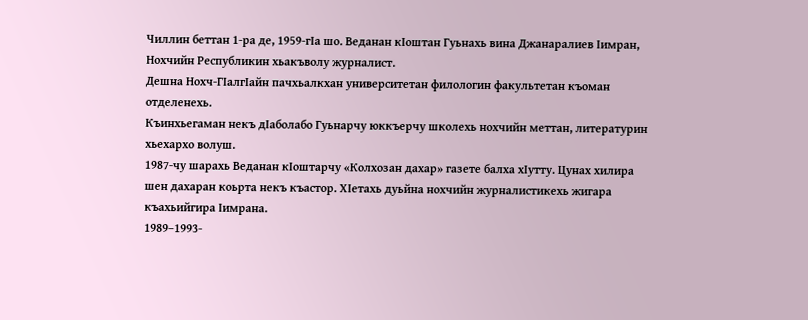Чиллин беттан 1-ра де, 1959-гIа шо. Веданан кIоштан Гуьнахь вина Джанаралиев Iимран, Нохчийн Республикин хьакъволу журналист.
Дешна Нохч-ГIалгIайн пачхьалкхан университетан филологин факультетан къоман отделенехь.
Къинхьегаман некъ дIаболабо Гуьнарчу юккъерчу школехь нохчийн меттан, литературин хьехархо волуш.
1987-чу шарахь Веданан кIоштарчу «Колхозан дахар» газете балха хIутту. Цунах хилира шен дахаран коьрта некъ къастор. ХIетахь дуьйна нохчийн журналистикехь жигара къахьийгира Iимрана.
1989–1993-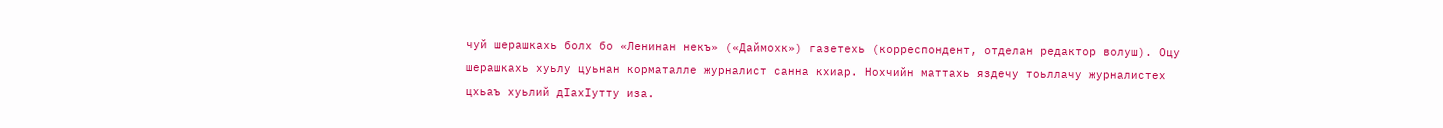чуй шерашкахь болх бо «Ленинан некъ» («Даймохк») газетехь (корреспондент, отделан редактор волуш). Оцу шерашкахь хуьлу цуьнан корматалле журналист санна кхиар. Нохчийн маттахь яздечу тоьллачу журналистех цхьаъ хуьлий дIахIутту иза.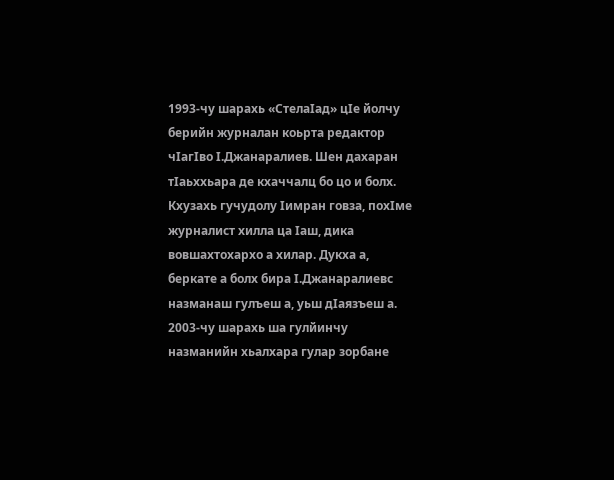1993-чу шарахь «СтелаIад» цIе йолчу берийн журналан коьрта редактор чIагIво I.Джанаралиев. Шен дахаран тIаьххьара де кхаччалц бо цо и болх. Кхузахь гучудолу Iимран говза, похIме журналист хилла ца Iаш, дика вовшахтохархо а хилар. Дукха а, беркате а болх бира I.Джанаралиевс назманаш гулъеш а, уьш дIаязъеш а.
2003-чу шарахь ша гулйинчу назманийн хьалхара гулар зорбане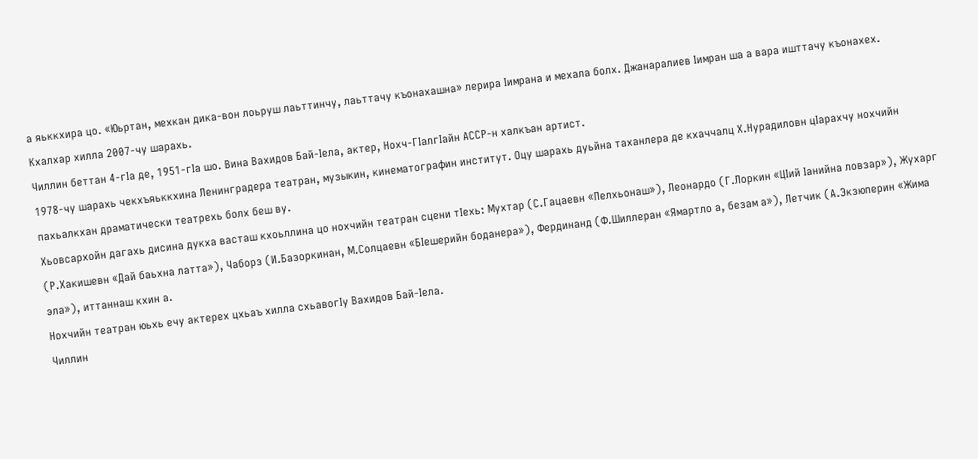а яьккхира цо. «Юьртан, мехкан дика-вон лоьруш лаьттинчу, лаьттачу къонахашна» лерира Iимрана и мехала болх. Джанаралиев Iимран ша а вара ишттачу къонахех.
Кхалхар хилла 2007-чу шарахь.
Чиллин беттан 4-гIа де, 1951-гIа шо. Вина Вахидов Бай-Iела, актер, Нохч-ГIалгIайн АССР-н халкъан артист.
1978-чу шарахь чекхъяьккхина Ленинградера театран, музыкин, кинематографин институт. Оцу шарахь дуьйна таханлера де кхаччалц Х.Нурадиловн цIарахчу нохчийн пахьалкхан драматически театрехь болх беш ву.
Хьовсархойн дагахь дисина дукха васташ кхоьллина цо нохчийн театран сцени тIехь: Мухтар (С.Гацаевн «Пелхьонаш»), Леонардо (Г.Лоркин «ЦIий Iанийна ловзар»), Жухарг (Р.Хакишевн «Дай баьхна латта»), Чаборз (И.Базоркинан, М.Солцаевн «БIешерийн боданера»), Фердинанд (Ф.Шиллеран «Ямартло а, безам а»), Летчик (А.Экзюперин «Жима эла»), иттаннаш кхин а.
Нохчийн театран юьхь ечу актерех цхьаъ хилла схьавогIу Вахидов Бай-Iела.
Чиллин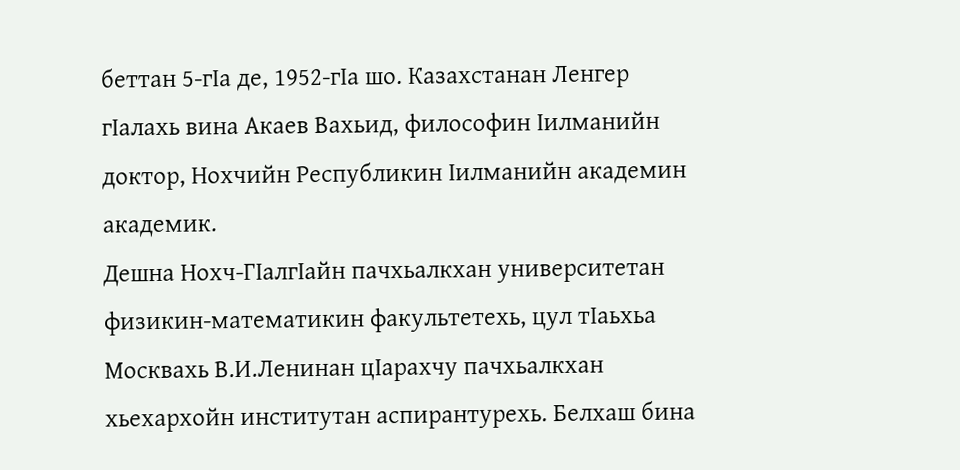беттан 5-гIа де, 1952-гIа шо. Казахстанан Ленгер гIалахь вина Акаев Вахьид, философин Iилманийн доктор, Нохчийн Республикин Iилманийн академин академик.
Дешна Нохч-ГIалгIайн пачхьалкхан университетан физикин-математикин факультетехь, цул тIаьхьа Москвахь В.И.Ленинан цIарахчу пачхьалкхан хьехархойн институтан аспирантурехь. Белхаш бина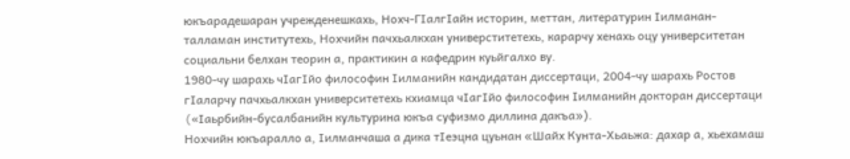юкъарадешаран учрежденешкахь, Нохч-ГIалгIайн историн, меттан, литературин Iилманан-талламан институтехь, Нохчийн пачхьалкхан универститетехь, карарчу хенахь оцу университетан социальни белхан теорин а, практикин а кафедрин куьйгалхо ву.
1980-чу шарахь чIагIйо философин Iилманийн кандидатан диссертаци, 2004-чу шарахь Ростов гIаларчу пачхьалкхан университетехь кхиамца чIагIйо философин Iилманийн докторан диссертаци («Iаьрбийн-бусалбанийн культурина юкъа суфизмо диллина дакъа»).
Нохчийн юкъаралло а, Iилманчаша а дика тIеэцна цуьнан «Шайх Кунта-Хьаьжа: дахар а, хьехамаш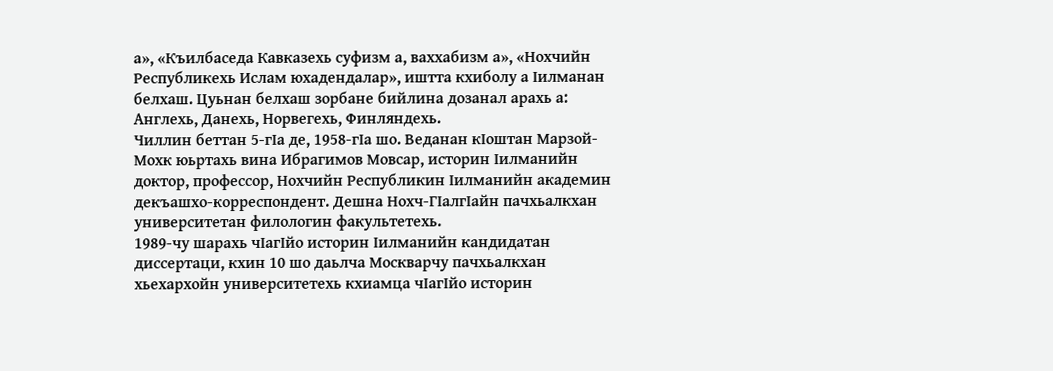а», «Къилбаседа Кавказехь суфизм а, ваххабизм а», «Нохчийн Республикехь Ислам юхадендалар», иштта кхиболу а Iилманан белхаш. Цуьнан белхаш зорбане бийлина дозанал арахь а: Англехь, Данехь, Норвегехь, Финляндехь.
Чиллин беттан 5-гIа де, 1958-гIа шо. Веданан кIоштан Марзой-Мохк юьртахь вина Ибрагимов Мовсар, историн Iилманийн доктор, профессор, Нохчийн Республикин Iилманийн академин декъашхо-корреспондент. Дешна Нохч-ГIалгIайн пачхьалкхан университетан филологин факультетехь.
1989-чу шарахь чIагIйо историн Iилманийн кандидатан диссертаци, кхин 10 шо даьлча Москварчу пачхьалкхан хьехархойн университетехь кхиамца чIагIйо историн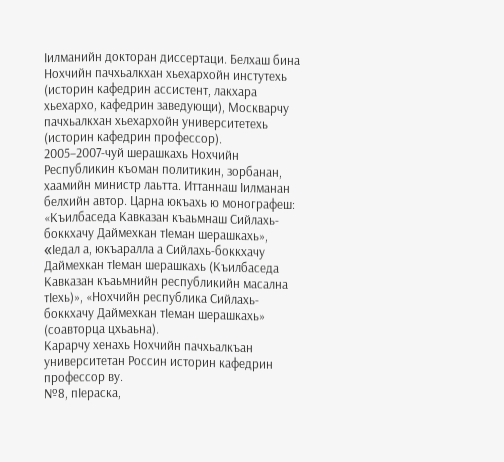Iилманийн докторан диссертаци. Белхаш бина Нохчийн пачхьалкхан хьехархойн инстутехь (историн кафедрин ассистент, лакхара хьехархо, кафедрин заведующи), Москварчу пачхьалкхан хьехархойн университетехь (историн кафедрин профессор).
2005–2007-чуй шерашкахь Нохчийн Республикин къоман политикин, зорбанан, хаамийн министр лаьтта. Иттаннаш Iилманан белхийн автор. Царна юкъахь ю монографеш: «Къилбаседа Кавказан къаьмнаш Сийлахь-боккхачу Даймехкан тIеман шерашкахь», «Iедал а, юкъаралла а Сийлахь-боккхачу Даймехкан тІеман шерашкахь (Къилбаседа Кавказан къаьмнийн республикийн масална тIехь)», «Нохчийн республика Сийлахь-боккхачу Даймехкан тIеман шерашкахь» (соавторца цхьаьна).
Карарчу хенахь Нохчийн пачхьалкъан университетан Россин историн кафедрин профессор ву.
№8, пIераска,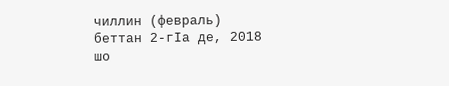чиллин (февраль) беттан 2-гIа де, 2018 шо